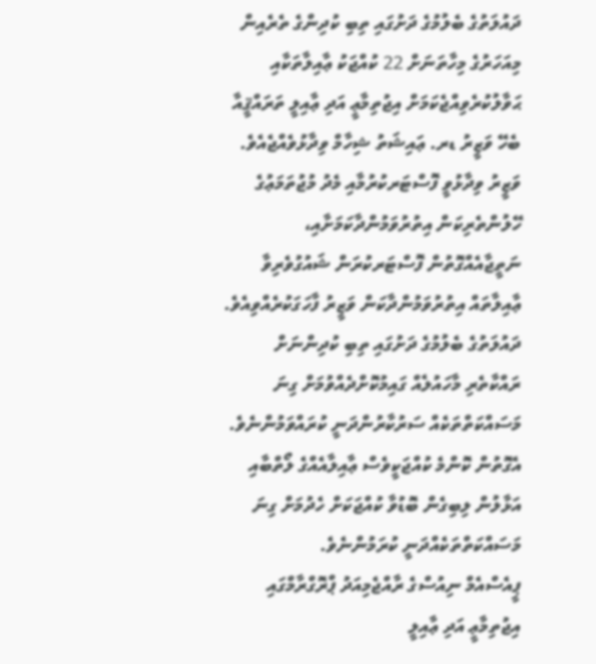ދައުލަތުގެ ބެލުމުގެ ދަށުގައި ތިބި ކުދިންގެ ތެރެއިން މިއަހަރުގެ މިހާތަނަށް 22 ކުއްޖަކު ޢާއިލާތަކާއި ޙަވާލުކުރެވިއްޖެކަމަށް އިޖުތިމާޢީ އަދި ޢާއިލީ ތަރައްޤީއާ ބެހޭ ވަޒީރު ޑރ. ޢައިޝަތު ޝިހާމް ވިދާޅުވެއްޖެއެވެ.
ވަޒީރު ވިދާޅުވީ ފޮސްޓަރކުރުމާއި މެދު މުޖުތަމަޢުގެ ހޭލުންތެރިކަން އިތުރުވަމުންދާކަމަށާއި، ނަތީޖާއެއްގޮތުން ފޮސްޓަރކުރަން ޝައުގުވެރިވާ ޢާއިލާތައް އިތުރުވަމުންދާކަން ވަޒީރު ފާހަގަކުރެއްވިއެވެ.
ދައުލަތުގެ ބެލުމުގެ ދަށުގައި ތިބި ކުދިންނަށް ރައްކާތެރި މާހައުލެއް ގައިމުކޮށްދެއްވުމަށް ގިނަ މަސައްކަތްތަކެއް ސަރުކާރުންދަނީ ކުރައްވަމުންނެވެ. އެގޮތުން ކޮންމެ ކުއްޖަކީވެސް ޢާއިލާއެއްގެ ލޯތްބާއި އަޅާލުން ލިބިގެން ބޮޑުވާ ކުއްޖަކަށް ހެދުމަށް ގިނަ މަސައްކަތްތަކެއްދަނީ ކުރަމުންނެވެ.
ޕީއެސްއެމް ނިއުސްގެ ރާއްޖެމިއަދު ޕްރޮގްރާމްގައި އިޖުތިމާޢީ އަދި ޢާއިލީ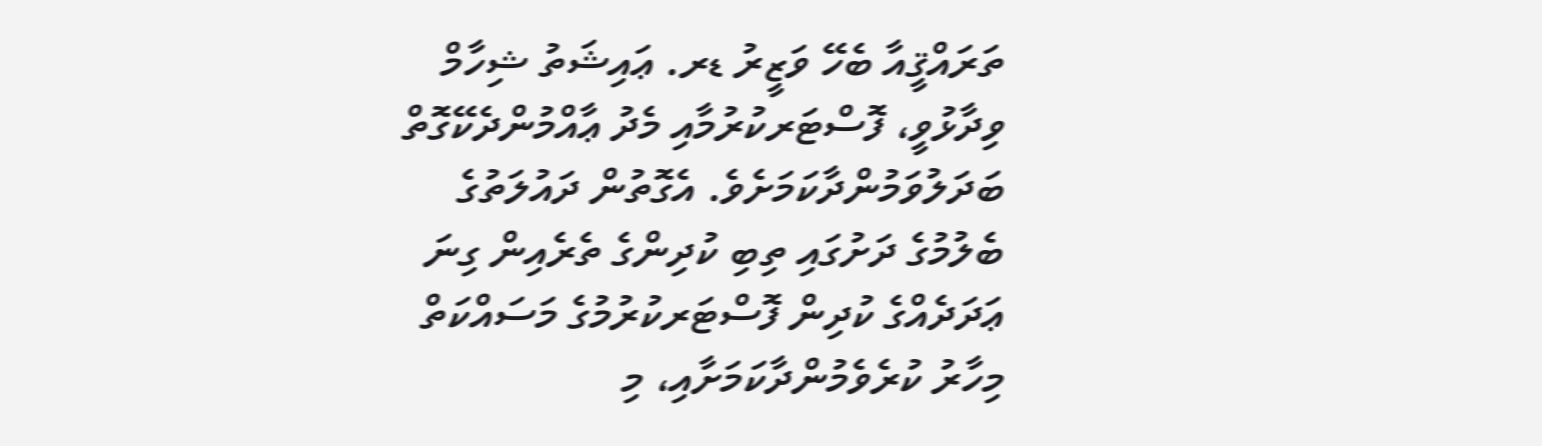ތަރައްޤީއާ ބެހޭ ވަޒީރު ޑރ. ޢައިޝަތު ޝިހާމް ވިދާޅުވީ، ފޮސްޓަރކުރުމާއި މެދު ޢާއްމުންދެކޭގޮތް ބަދަލުވަމުންދާކަމަށެވެ. އެގޮތުން ދައުލަތުގެ ބެލުމުގެ ދަށުގައި ތިބި ކުދިންގެ ތެރެއިން ގިނަ ޢަދަދެއްގެ ކުދިން ފޮސްޓަރކުރުމުގެ މަސައްކަތް މިހާރު ކުރެވެމުންދާކަމަށާއި، މި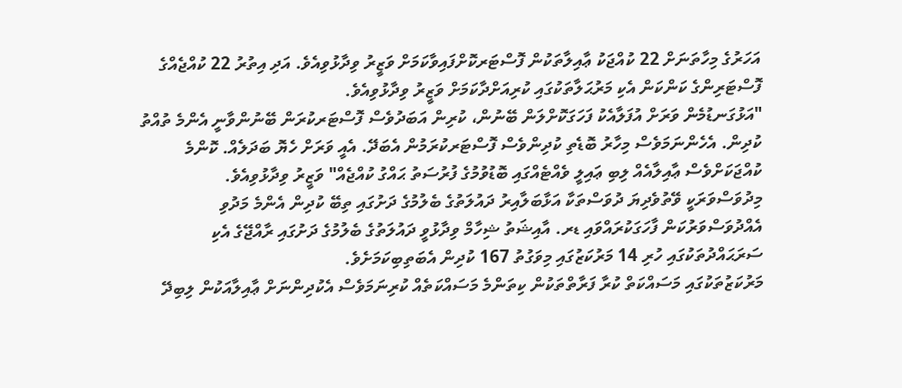އަހަރުގެ މިހާތަނަށް 22 ކުއްޖަކު ޢާއިލާތަކުން ފޮސްޓަރކޮށްފައިވާކަމަށް ވަޒީރު ވިދާޅުވިއެވެ. އަދި އިތުރު 22 ކުއްޖެއްގެ ފޮސްޓަރިންގެ ކަންކަން އެކި މަރުޙަލާތަކުގައި ކުރިއަށްދާކަމަށް ވަޒީރު ވިދާޅުވިއެވެ.
"އަޅުގަނޑުމެން ވަރަށް އުފަލާއެކު ފަހަގަކޮށްލަން ބޭނުން، ކުރިން އަބަދުވެސް ފޮސްޓަރކުރަން ބޭނުންވާނީ އެންމެ ތުއްތު ކުދިން. އެހެންނަމަވެސް މިހާރު ބޮޑެތި ކުދިންވެސް ފޮސްޓަރކުރަމުން އެބަދޭ. އެއީ ވަރަށް ހެޔޮ ބަދަލެއް. ކޮންމެ ކުއްޖަކަށްވެސް ޢާއިލާއެއް ލިބި ޢައިލީ ވެއްޓެއްގައި ބޮޑުވުމުގެ ފުރުސަތު ޙައްގު ކުއްޖެއް" ވަޒީރު ވިދާޅުވިއެވެ.
މިދުވަސްވަރަކީ ވޭތުވެދިޔަ ދުވަސްތަކާ އަޅާބަލާއިރު ދައުލަތުގެ ބެލުމުގެ ދަށުގައި ތިބޭ ކުދިން އެންމެ މަދުވި އެއްދުވަސްވަރުކަން ފާހަގަކުރައްވައި ޑރ. އާއިޝަތު ޝިހާމް ވިދާޅުވީ ދައުލަތުގެ ބެލުމުގެ ދަށުގައި ރާއްޖޭގެ އެކި ސަރަޙައްދުތަކުގައި ހުރި 14 މަރުކަޒުގައި މިވަގުތު 167 ކުދިން އެބަތިބިކަމަށެވެ.
މަރުކަޒުތަކުގައި މަސައްކަތް ކުރާ ފަރާތްތަކުން ކިތަންމެ މަސައްކަތެއް ކުރިނަމަވެސް އެކުދިންނަށް ޢާއިލާއަކުން ލިބިދޭ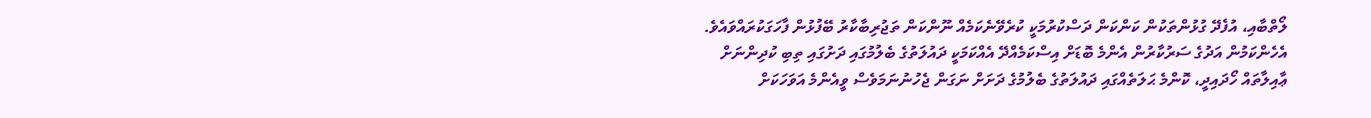ލޯތްބާއި، އުފެދޭ ގުޅުންތަކުން ކަންކަން ދަސްކުރުމަކީ ކުރެވޭނެކަމެއް ނޫންކަން ތަޖުރިބާކާރު ބޭފުޅުން ފާހަގަކުރައްވައެވެ. އެހެންކަމުން އަދުގެ ސަރުކާރުން އެންމެ ބޮޑަށް އިސްކަމެއްދޭ އެއްކަމަކީ ދައުލަތުގެ ބެލުމުގައި ދަށުގައި ތިބި ކުދިންނަށް ޢާއިލާތައް ހޯދައިދީ، ކޮންމެ ޙަލަތެއްގައި ދައުލަތުގެ ބެލުމުގެ ދަށަށް ނަގަން ޖެހުނުނަމަވެސް ވީއެންމެ އަވަހަކަށް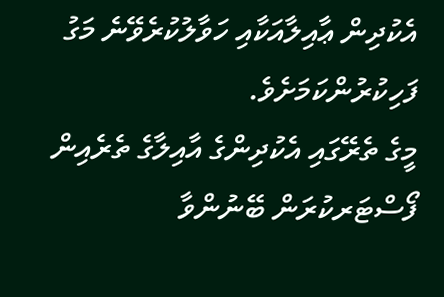އެކުދިން ޢާއިލާއަކާއި ހަވާލުކުރެވޭނެ މަގު ފަހިކުރުންކަމަށެވެ.
މީގެ ތެރޭގައި އެކުދިންގެ އާއިލާގެ ތެރެއިން ފޯސްޓަރކުރަން ބޭނުންވާ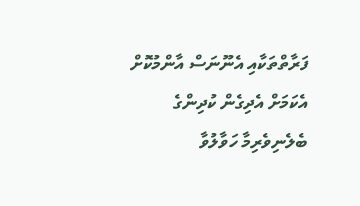ފަރާތްތަކާއި އެނޫނަސް އާންމުކޮށް އެކަމަށް އެދިގެން ކުދިންގެ ބެލެނިވެރިމާ ހަވާލުވާ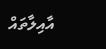އާއިލާތައް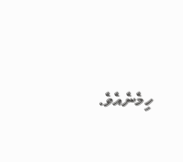ހިމެނެއެވެ.